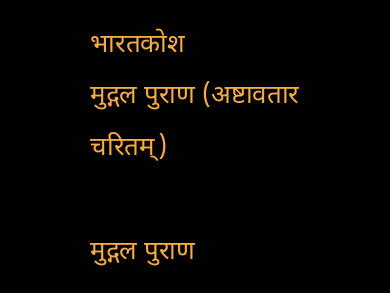भारतकोश
मुद्गल पुराण (अष्टावतार चरितम्)

मुद्गल पुराण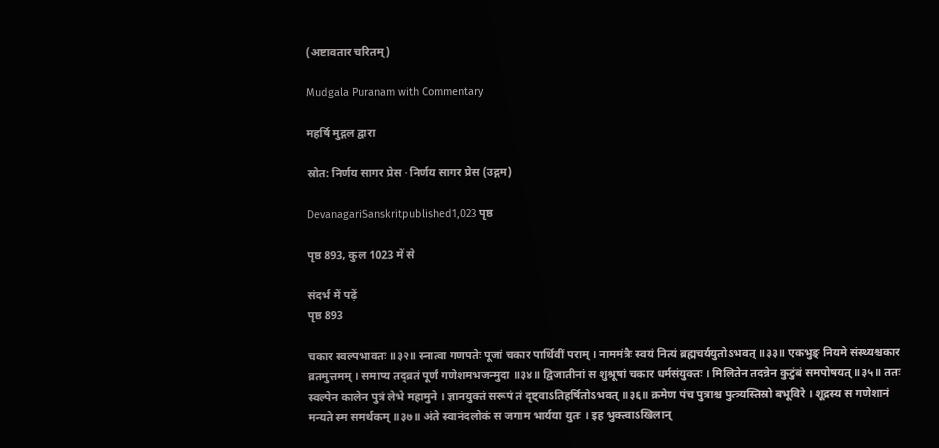(अष्टावतार चरितम्)

Mudgala Puranam with Commentary

महर्षि मुद्गल द्वारा

स्रोत: निर्णय सागर प्रेस · निर्णय सागर प्रेस (उद्गम)

DevanagariSanskritpublished1,023 पृष्ठ

पृष्ठ 893, कुल 1023 में से

संदर्भ में पढ़ें
पृष्ठ 893

चकार स्वल्पभावतः ॥३२॥ स्नात्वा गणपतेः पूजां चकार पार्थिवीं पराम् । नाममंत्रैः स्वयं नित्यं ब्रह्मचर्ययुतोऽभवत् ॥३३॥ एकभुङ् नियमे संस्थ्यश्चकार व्रतमुत्तमम् । समाप्य तद्व्रतं पूर्णं गणेशमभजन्मुदा ॥३४॥ द्विजातीनां स शुश्रूषां चकार धर्मसंयुक्तः । मिलितेन तदन्नेन कुटुंबं समपोषयत् ॥३५॥ ततः स्वल्पेन कालेन पुत्रं लेभे महामुने । ज्ञानयुक्तं सरूपं तं दृष्ट्वाऽतिहर्षितोऽभवत् ॥३६॥ क्रमेण पंच पुत्राश्च पुत्त्र्यस्तिस्रो बभूविरे । शूद्रस्य स गणेशानं मन्यते स्म समर्थकम् ॥३७॥ अंते स्वानंदलोकं स जगाम भार्यया युतः । इह भुक्त्वाऽखिलान्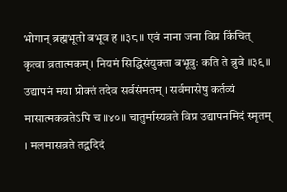भोगान् ब्रह्मभूतो बभूव ह ॥३८॥ एवं नाना जना विप्र किंचित् कृत्वा व्रतात्मकम् । नियमं सिद्धिसंयुक्ता बभूवुः कति ते ब्रुवे ॥३९॥ उद्यापनं मया प्रोक्तं तदेव सर्वसंमतम् । सर्वमासेषु कर्तव्यं मासात्मकव्रतेऽपि च ॥४०॥ चातुर्मास्यव्रते विप्र उद्यापनमिदं स्मृतम् । मलमासव्रते तद्वदिदं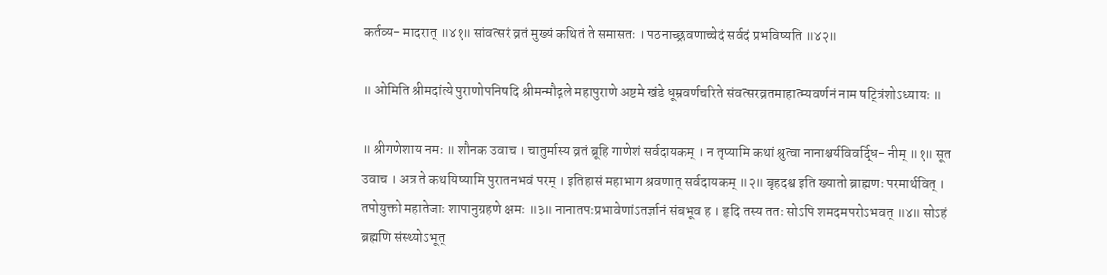कर्तव्य- मादरात् ॥४१॥ सांवत्सरं व्रतं मुख्यं कथितं ते समासतः । पठनाच्छ्रवणाच्चेदं सर्वदं प्रभविष्यति ॥४२॥

॥ ओमिति श्रीमदांत्ये पुराणोपनिषदि श्रीमन्मौद्गले महापुराणे अष्टमे खंडे धूम्रवर्णचरिते संवत्सरव्रतमाहात्म्यवर्णनं नाम षट्त्रिंशोऽध्यायः ॥

॥ श्रीगणेशाय नमः ॥ शौनक उवाच । चातुर्मास्य व्रतं ब्रूहि गाणेशं सर्वदायकम् । न तृप्यामि कथां श्रुत्वा नानाश्चर्यविवर्द्धि- नीम् ॥१॥ सूत उवाच । अत्र ते कथयिष्यामि पुरातनभवं परम् । इतिहासं महाभाग श्रवणात् सर्वदायकम् ॥२॥ बृहदश्व इति ख्यातो ब्राह्मणः परमार्थवित् । तपोयुक्तो महातेजाः शापानुग्रहणे क्षमः ॥३॥ नानातपःप्रभावेणांऽतर्ज्ञानं संबभूव ह । हृदि तस्य ततः सोऽपि शमदमपरोऽभवत् ॥४॥ सोऽहं ब्रह्मणि संस्थ्योऽभूत्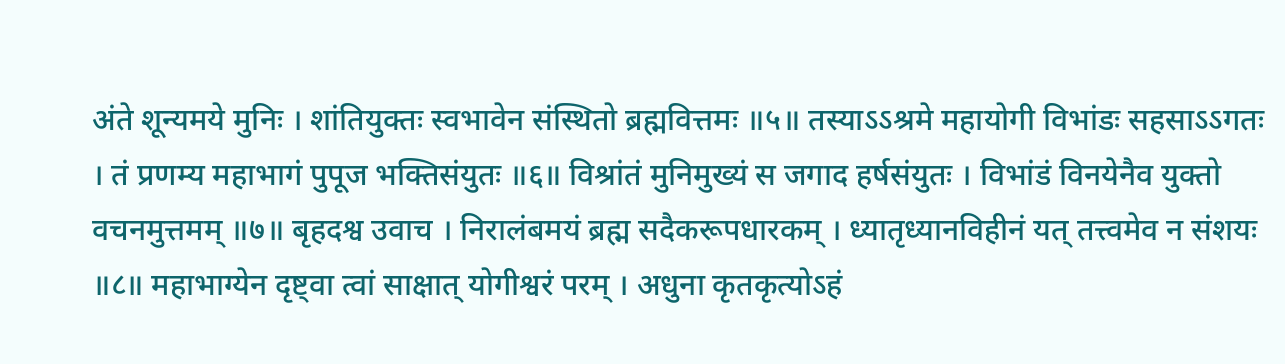अंते शून्यमये मुनिः । शांतियुक्तः स्वभावेन संस्थितो ब्रह्मवित्तमः ॥५॥ तस्याऽऽश्रमे महायोगी विभांडः सहसाऽऽगतः । तं प्रणम्य महाभागं पुपूज भक्तिसंयुतः ॥६॥ विश्रांतं मुनिमुख्यं स जगाद हर्षसंयुतः । विभांडं विनयेनैव युक्तो वचनमुत्तमम् ॥७॥ बृहदश्व उवाच । निरालंबमयं ब्रह्म सदैकरूपधारकम् । ध्यातृध्यानविहीनं यत् तत्त्वमेव न संशयः ॥८॥ महाभाग्येन दृष्ट्वा त्वां साक्षात् योगीश्वरं परम् । अधुना कृतकृत्योऽहं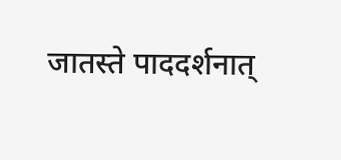जातस्ते पाददर्शनात्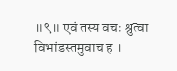॥९॥ एवं तस्य वचः श्रुत्वा विभांडस्तमुवाच ह ।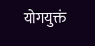योगयुक्तं